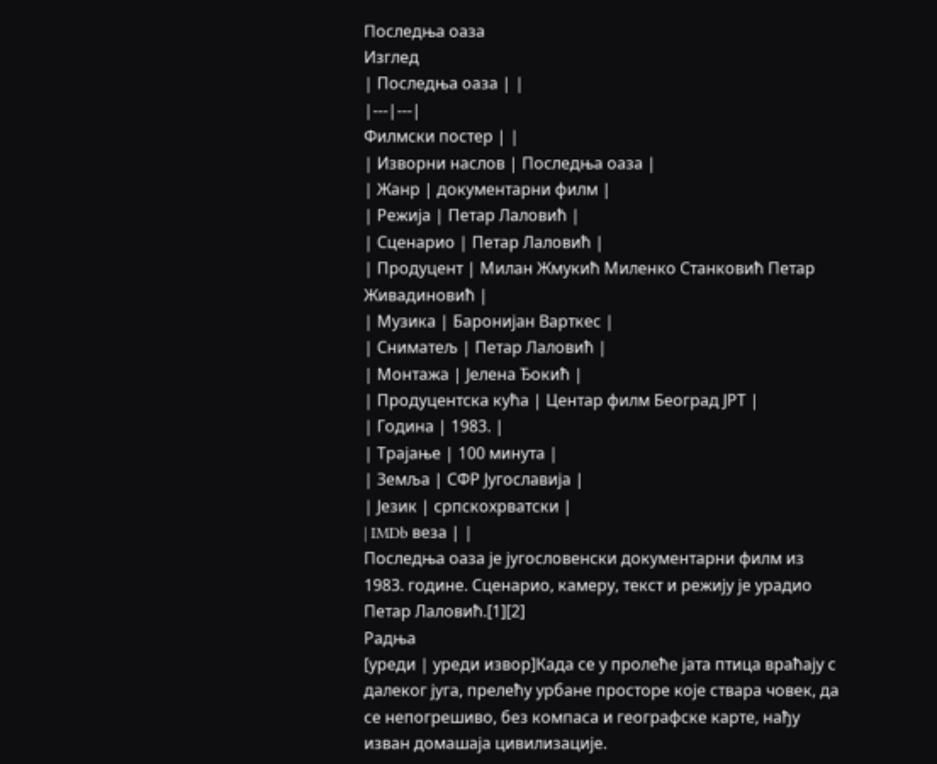Последња оаза
Изглед
| Последња оаза | |
|---|---|
Филмски постер | |
| Изворни наслов | Последња оаза |
| Жанр | документарни филм |
| Режија | Петар Лаловић |
| Сценарио | Петар Лаловић |
| Продуцент | Милан Жмукић Миленко Станковић Петар Живадиновић |
| Музика | Баронијан Варткес |
| Сниматељ | Петар Лаловић |
| Монтажа | Јелена Ђокић |
| Продуцентска кућа | Центар филм Београд ЈРТ |
| Година | 1983. |
| Трајање | 100 минута |
| Земља | СФР Југославија |
| Језик | српскохрватски |
| IMDb веза | |
Последња оаза је југословенски документарни филм из 1983. године. Сценарио, камеру, текст и режију је урадио Петар Лаловић.[1][2]
Радња
[уреди | уреди извор]Када се у пролеће јата птица враћају с далеког југа, прелећу урбане просторе које ствара човек, да се непогрешиво, без компаса и географске карте, нађу изван домашаја цивилизације.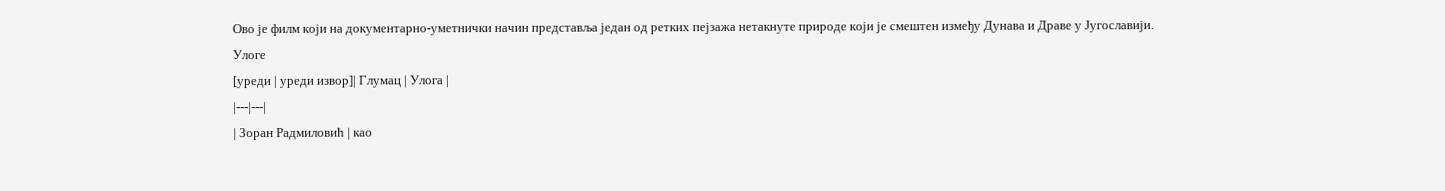Ово је филм који на документарно-уметнички начин представља један од ретких пејзажа нетакнуте природе који је смештен између Дунава и Драве у Југославији.
Улоге
[уреди | уреди извор]| Глумац | Улога |
|---|---|
| Зоран Радмиловић | као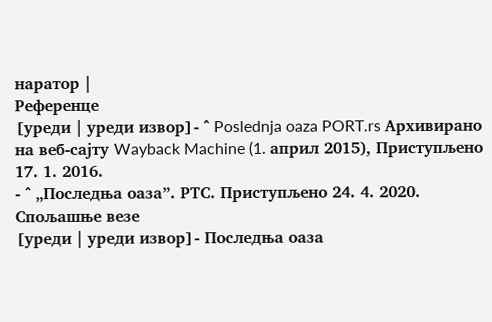наратор |
Референце
[уреди | уреди извор]- ^ Poslednja oaza PORT.rs Архивирано на веб-сајту Wayback Machine (1. април 2015), Приступљено 17. 1. 2016.
- ^ „Последња оаза”. РТС. Приступљено 24. 4. 2020.
Спољашње везе
[уреди | уреди извор]- Последња оаза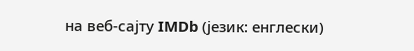на веб-сајту IMDb (језик: енглески)